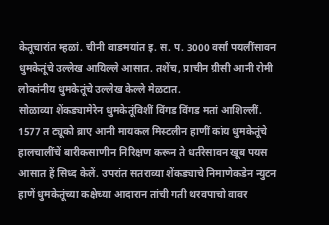केतूचारांत म्हळां. चीनी वाङमयांत इ. स. प. 3000 वर्सां पयलींसावन धुमकेतूंचे उल्लेख आयिल्ले आसात. तशेंच, प्राचीन ग्रीसी आनी रोमी लोकांनीय धुमकेतूंचे उल्लेख केल्ले मेळटात.
सोळाव्या शेंकड्यामेरेन धुमकेतूंविशीं विंगड विंगड मतां आशिल्लीं. 1577 त ट्यूको ब्राए आनी मायकल मिस्टलीन हाणीं कांय धुमकेतूंचे हालचालींचें बारीकसाणीन निरिक्षण करून ते धर्तरेसावन खूब पयस आसात हें सिध्द केलें. उपरांत सतराव्या शेंकड्याचे निमाणेकडेन न्युटन हाणें धुमकेतूंच्या कक्षेच्या आदारान तांची गती थरवपाचो वावर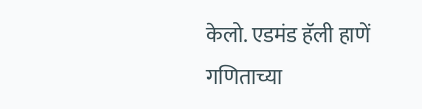केलो. एडमंड हॅली हाणें गणिताच्या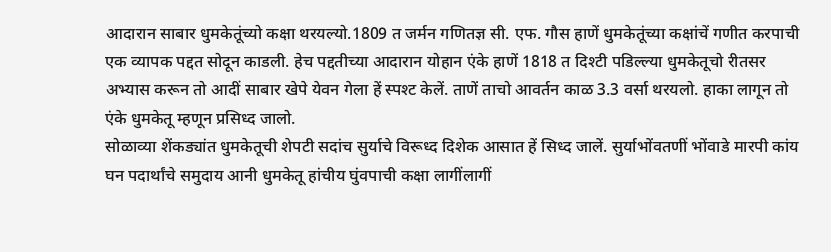आदारान साबार धुमकेतूंच्यो कक्षा थरयल्यो.1809 त जर्मन गणितज्ञ सी. एफ. गौस हाणें धुमकेतूंच्या कक्षांचें गणीत करपाची एक व्यापक पद्दत सोदून काडली. हेच पद्दतीच्या आदारान योहान एंके हाणें 1818 त दिश्टी पडिल्ल्या धुमकेतूचो रीतसर अभ्यास करून तो आदीं साबार खेपे येवन गेला हें स्पश्ट केलें. ताणें ताचो आवर्तन काळ 3.3 वर्सा थरयलो. हाका लागून तो एंके धुमकेतू म्हणून प्रसिध्द जालो.
सोळाव्या शेंकड्यांत धुमकेतूची शेपटी सदांच सुर्याचे विरूध्द दिशेक आसात हें सिध्द जालें. सुर्याभोंवतणीं भोंवाडे मारपी कांय घन पदार्थांचे समुदाय आनी धुमकेतू हांचीय घुंवपाची कक्षा लागींलागीं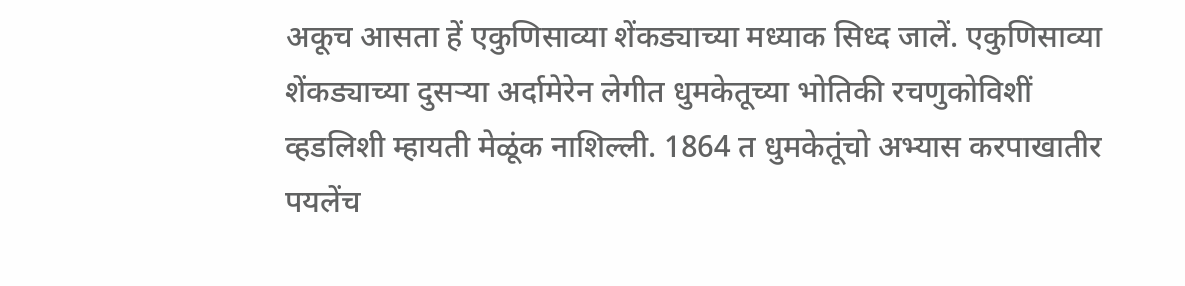अकूच आसता हें एकुणिसाव्या शेंकड्याच्या मध्याक सिध्द जालें. एकुणिसाव्या शेंकड्याच्या दुसऱ्या अर्दामेरेन लेगीत धुमकेतूच्या भोतिकी रचणुकोविशीं व्हडलिशी म्हायती मेळूंक नाशिल्ली. 1864 त धुमकेतूंचो अभ्यास करपाखातीर पयलेंच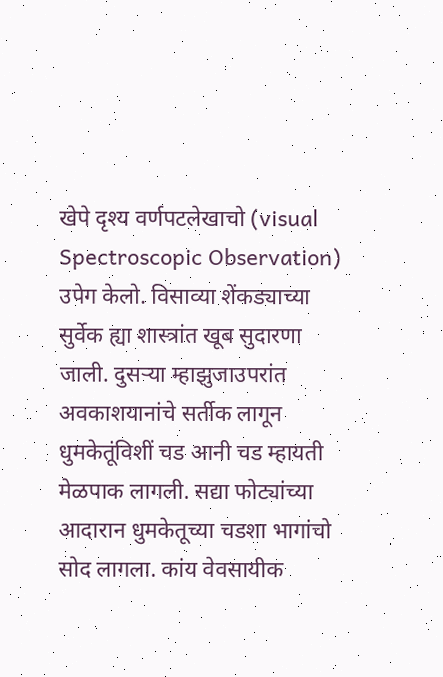खेपे दृश्य वर्णपटलेखाचो (visual Spectroscopic Observation) उपेग केलो. विसाव्या शेंकड्याच्या सुर्वेक ह्या शास्त्रांत खूब सुदारणा जाली. दुसऱ्या म्हाझुजाउपरांत अवकाशयानांचे सर्तीक लागून धुमकेतूंविशीं चड आनी चड म्हायती मेळपाक लागली. सद्या फोट्यांच्या आदारान धुमकेतूच्या चडशा भागांचो सोद लागला. कांय वेवसायीक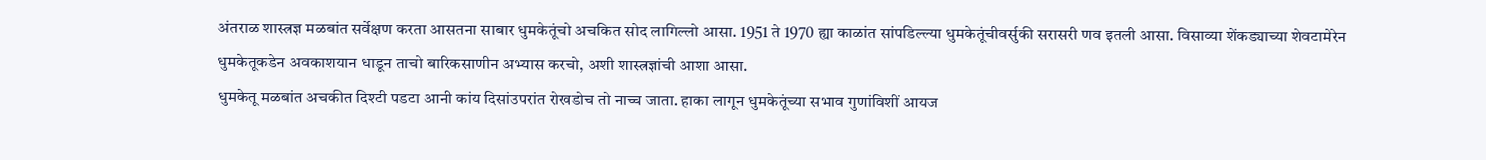अंतराळ शास्त्रज्ञ मळबांत सर्वेक्षण करता आसतना साबार धुमकेतूंचो अचकित सोद लागिल्लो आसा. 1951 ते 1970 ह्या काळांत सांपडिल्ल्या धुमकेतूंचीवर्सुकी सरासरी णव इतली आसा. विसाव्या शेंकड्याच्या शेवटामेरेन धुमकेतूकडेन अवकाशयान धाडून ताचो बारिकसाणीन अभ्यास करचो, अशी शास्त्रज्ञांची आशा आसा.
धुमकेतू मळबांत अचकीत दिश्टी पडटा आनी कांय दिसांउपरांत रोखडोच तो नाच्च जाता. हाका लागून धुमकेतूंच्या सभाव गुणांविशीं आयज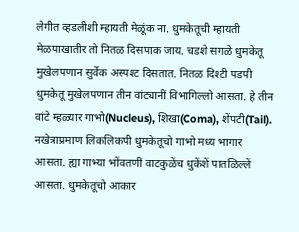लेगीत व्हडलीशी म्हायती मेळूंक ना. धुमकेतूची म्हायती मेळपाखातीर तो नितळ दिसपाक जाय. चडशे सगळे धुमकेतू मुखेलपणान सुर्वेक अस्पश्ट दिसतात. नितळ दिश्टी पडपी धुमकेतू मुखेलपणान तीन वांट्यानीं विभागिल्लो आसता. हे तीन वांटे म्हळ्यार गाभो(Nucleus), शिखा(Coma), शेंपटी(Tail). नखेत्राप्रमाण लिकलिकपी धुमकेतूचो गाभो मध्य भागार आसता. ह्या गाभ्या भोंवतणीं वाटकुळेंच धुकेंशें पातळिल्लें आसता. धुमकेतूचो आकार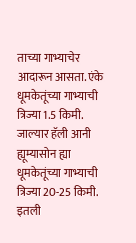ताच्या गाभ्याचेर आदारून आसता. एंके धूमकेतूंच्या गाभ्याची त्रिज्या 1.5 किमी. जाल्यार हॅली आनी ह्यूम्यासोन ह्या धूमकेतूंच्या गाभ्याची त्रिज्या 20-25 किमी. इतली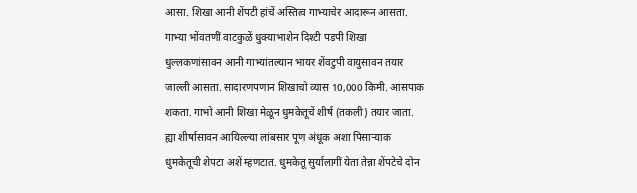आसा. शिखा आनी शेंपटी हांचें अस्तित्व गाभ्याचेर आदारून आसता. गाभ्या भोंवतणीं वाटकुळें धुक्याभाशेन दिश्टी पडपी शिखा धुल्लकणांसावन आनी गाभ्यांतल्यान भायर शेंवटुपी वायुसावन तयार जाल्ली आसता. सादारणपणान शिखाचो व्यास 10,000 किमी. आसपाक शकता. गाभो आनी शिखा मेळून धुमकेतूचें शीर्ष (तकली) तयार जाता. ह्या शीर्षासावन आयिल्ल्या लांबसार पूण अंधूक अशा पिसाऱ्याक धुमकेतूची शेपटा अशें म्हणटात. धुमकेतू सुर्यालागीं येता तेन्ना शेंपटेचे दोन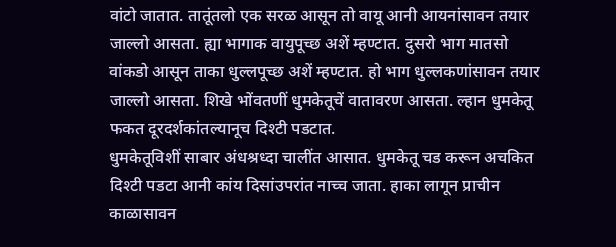वांटो जातात. तातूंतलो एक सरळ आसून तो वायू आनी आयनांसावन तयार जाल्लो आसता. ह्या भागाक वायुपूच्छ अशें म्हण्टात. दुसरो भाग मातसो वांकडो आसून ताका धुल्लपूच्छ अशें म्हण्टात. हो भाग धुल्लकणांसावन तयार जाल्लो आसता. शिखे भोंवतणीं धुमकेतूचें वातावरण आसता. ल्हान धुमकेतू फकत दूरदर्शकांतल्यानूच दिश्टी पडटात.
धुमकेतूविशीं साबार अंधश्रध्दा चालींत आसात. धुमकेतू चड करून अचकित दिश्टी पडटा आनी कांय दिसांउपरांत नाच्च जाता. हाका लागून प्राचीन काळासावन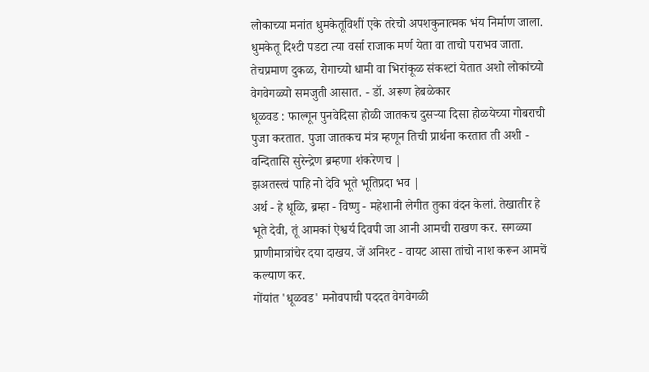लोकाच्या मनांत धुमकेतूविशीं एके तरेचो अपशकुनात्मक भंय निर्माण जाला. धुमकेतू दिश्टी पडटा त्या वर्सा राजाक मर्ण येता वा ताचो पराभव जाता. तेचप्रमाण दुकळ, रोगाच्यो धामी वा भिरांकूळ संकश्टां येतात अशो लोकांच्यो वेगवेगळ्यो समजुती आसात. - डॉ. अरूण हेबळेकार
धूळवड : फाल्गून पुनवेदिसा होळी जातकच दुसऱ्या दिसा होळयेच्या गोबराची पुजा करतात. पुजा जातकच मंत्र म्हणून तिची प्रार्थना करतात ती अशी -
वन्दितासि सुरेन्द्रेण ब्रम्हणा शंकरेणच |
झअतस्त्वं पाहि नो देवि भूते भूतिप्रदा भव |
अर्थ - हे धूळि, ब्रम्हा - विष्णु - महेशानी लेगीत तुका वंदन केलां. तेखातीर हे भूते देवी, तूं आमकां ऐश्वर्य दिवपी जा आनी आमची राखण कर. सगळ्या प्राणीमात्रांचेर दया दाखय. जें अनिश्ट - वायट आसा तांचो नाश करून आमचें कल्याण कर.
गोंयांत 'धूळवड' मनोवपाची पददत वेगवेगळी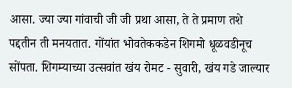आसा. ज्या ज्या गांवाची जी जी प्रथा आसा, ते ते प्रमाण तशे पद्दतीन ती मनयतात. गोंयांत भोवतेककडेन शिगमो धूळवडीनूच सोंपता. शिगम्याच्या उत्सवांत खंय रोमट - सुवारी, खंय गडे जाल्यार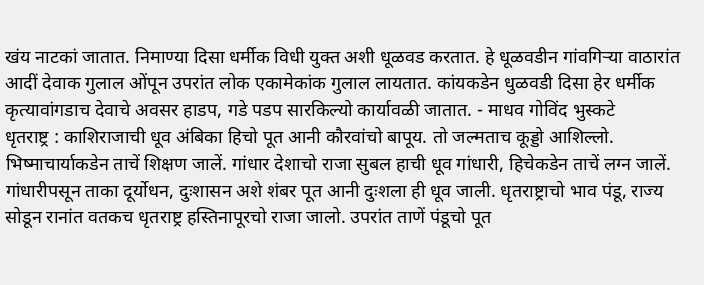खंय नाटकां जातात. निमाण्या दिसा धर्मीक विधी युक्त अशी धूळवड करतात. हे धूळवडीन गांवगिऱ्या वाठारांत आदीं देवाक गुलाल ओंपून उपरांत लोक एकामेकांक गुलाल लायतात. कांयकडेन धुळवडी दिसा हेर धर्मीक कृत्यावांगडाच देवाचे अवसर हाडप, गडे पडप सारकिल्यो कार्यावळी जातात. - माधव गोविंद भुस्कटे
धृतराष्ट्र : काशिराजाची धूव अंबिका हिचो पूत आनी कौरवांचो बापूय. तो जल्मताच कूड्डो आशिल्लो. भिष्माचार्याकडेन ताचें शिक्षण जालें. गांधार देशाचो राजा सुबल हाची धूव गांधारी, हिचेकडेन ताचें लग्न जालें. गांधारीपसून ताका दूर्योधन, दुःशासन अशे शंबर पूत आनी दुःशला ही धूव जाली. धृतराष्ट्राचो भाव पंडू, राज्य सोडून रानांत वतकच धृतराष्ट्र हस्तिनापूरचो राजा जालो. उपरांत ताणें पंडूचो पूत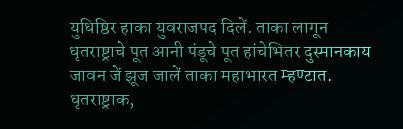युधिष्ठिर हाका युवराजपद दिलें. ताका लागून धृतराष्ट्राचे पूत आनी पंडूचे पूत हांचेभितर दुस्मानकाय जावन जें झूज जालें ताका महाभारत म्हण्टात.
धृतराष्ट्राक,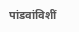पांडवांविशीं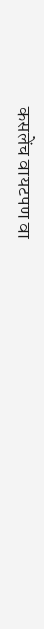कसलेंच वायटपण वा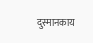दुस्मानकाय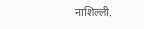नाशिल्ली.